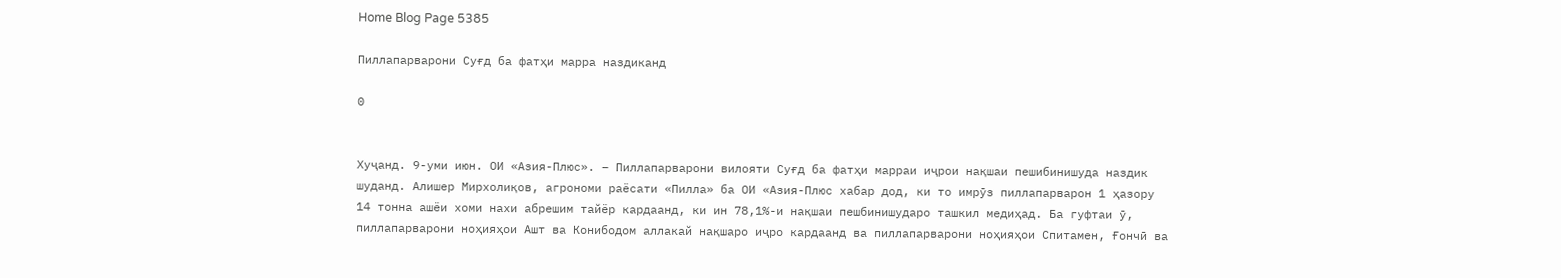Home Blog Page 5385

Пиллапарварони Суғд ба фатҳи марра наздиканд

0


Хуҷанд. 9-уми июн. ОИ «Азия-Плюс». – Пиллапарварони вилояти Суғд ба фатҳи марраи иҷрои нақшаи пешибинишуда наздик шуданд. Алишер Мирхолиқов, агрономи раёсати «Пилла» ба ОИ «Азия-Плюс хабар дод, ки то имрӯз пиллапарварон 1 ҳазору 14 тонна ашёи хоми нахи абрешим тайёр кардаанд, ки ин 78,1%-и нақшаи пешбинишударо ташкил медиҳад. Ба гуфтаи ӯ, пиллапарварони ноҳияҳои Ашт ва Конибодом аллакай нақшаро иҷро кардаанд ва пиллапарварони ноҳияҳои Спитамен, Ғончӣ ва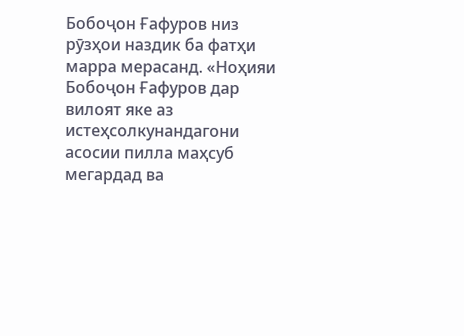Бобоҷон Ғафуров низ рӯзҳои наздик ба фатҳи марра мерасанд. «Ноҳияи Бобоҷон Ғафуров дар вилоят яке аз истеҳсолкунандагони асосии пилла маҳсуб мегардад ва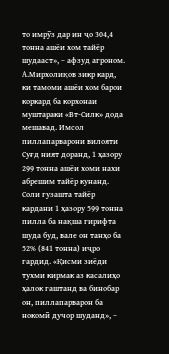то имрӯз дар ин ҷо 304,4 тонна ашёи хом тайёр шудааст», – афзуд агроном. А.Мирхолиқов зикр кард, ки тамоми ашёи хом барои коркард ба корхонаи муштараки «Вт-Силк» дода мешавад. Имсол пиллапарварони вилояти Суғд ният доранд, 1 ҳазору 299 тонна ашёи хоми нахи абрешим тайёр кунанд. Соли гузашта тайёр кардани 1 ҳазору 599 тонна пилла ба нақша гирифта шуда буд, вале он танҳо ба 52% (841 тонна) иҷро гардид. «Қисми зиёди тухми кирмак аз касалиҳо ҳалок гаштанд ва бинобар он, пиллапарварон ба нокомӣ дучор шуданд», –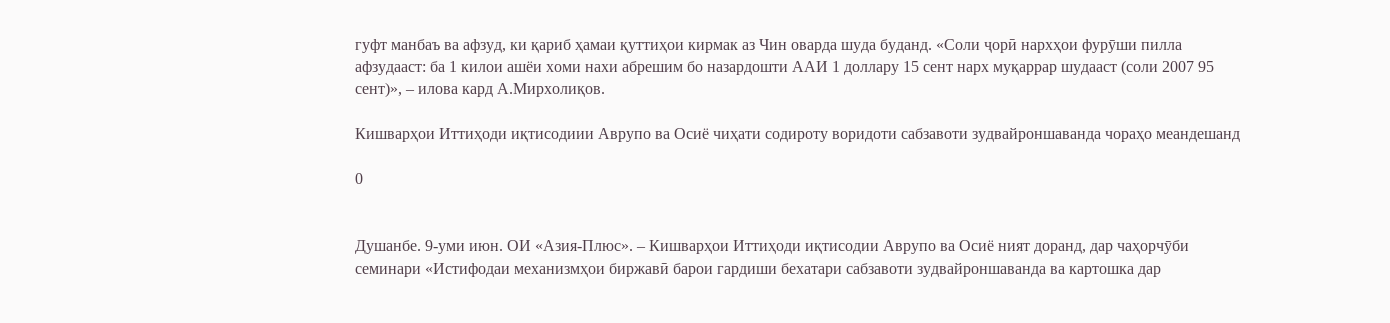гуфт манбаъ ва афзуд, ки қариб ҳамаи қуттиҳои кирмак аз Чин оварда шуда буданд. «Соли ҷорӣ нархҳои фурӯши пилла афзудааст: ба 1 килои ашёи хоми нахи абрешим бо назардошти ААИ 1 доллару 15 сент нарх муқаррар шудааст (соли 2007 95 сент)», – илова кард А.Мирхолиқов.

Кишварҳои Иттиҳоди иқтисодиии Аврупо ва Осиё чиҳати содироту воридоти сабзавоти зудвайроншаванда чораҳо меандешанд

0


Душанбе. 9-уми июн. ОИ «Азия-Плюс». – Кишварҳои Иттиҳоди иқтисодии Аврупо ва Осиё ният доранд, дар чаҳорчӯби семинари «Истифодаи механизмҳои биржавӣ барои гардиши бехатари сабзавоти зудвайроншаванда ва картошка дар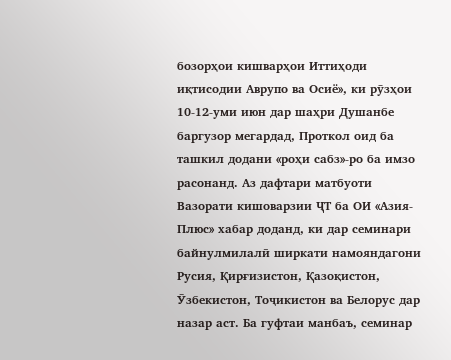бозорҳои кишварҳои Иттиҳоди иқтисодии Аврупо ва Осиё», ки рӯзҳои 10-12-уми июн дар шаҳри Душанбе баргузор мегардад, Проткол оид ба ташкил додани «роҳи сабз»-ро ба имзо расонанд. Аз дафтари матбуоти Вазорати кишоварзии ҶТ ба ОИ «Азия-Плюс» хабар доданд, ки дар семинари байнулмилалӣ ширкати намояндагони Русия, Қирғизистон, Қазоқистон, Ӯзбекистон, Тоҷикистон ва Белорус дар назар аст. Ба гуфтаи манбаъ, семинар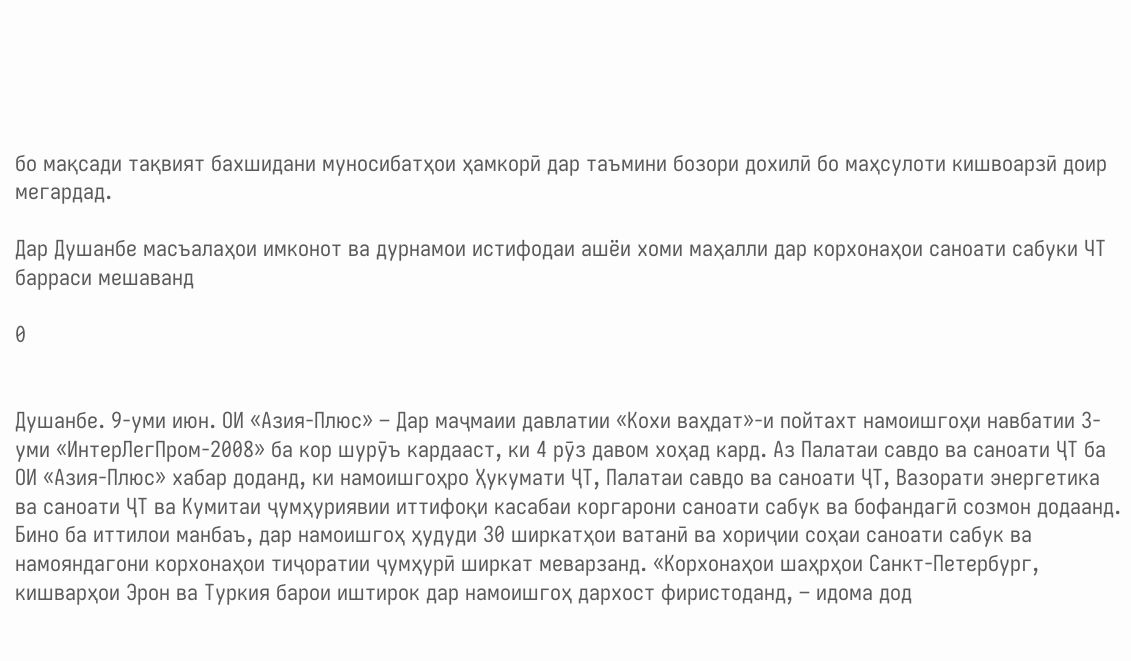бо мақсади тақвият бахшидани муносибатҳои ҳамкорӣ дар таъмини бозори дохилӣ бо маҳсулоти кишвоарзӣ доир мегардад.

Дар Душанбе масъалаҳои имконот ва дурнамои истифодаи ашёи хоми маҳалли дар корхонаҳои саноати сабуки ЧТ барраси мешаванд

0


Душанбе. 9-уми июн. ОИ «Азия-Плюс» – Дар маҷмаии давлатии «Кохи ваҳдат»-и пойтахт намоишгоҳи навбатии 3-уми «ИнтерЛегПром-2008» ба кор шурӯъ кардааст, ки 4 рӯз давом хоҳад кард. Аз Палатаи савдо ва саноати ҶТ ба ОИ «Азия-Плюс» хабар доданд, ки намоишгоҳро Ҳукумати ҶТ, Палатаи савдо ва саноати ҶТ, Вазорати энергетика ва саноати ҶТ ва Кумитаи ҷумҳуриявии иттифоқи касабаи коргарони саноати сабук ва бофандагӣ созмон додаанд. Бино ба иттилои манбаъ, дар намоишгоҳ ҳудуди 30 ширкатҳои ватанӣ ва хориҷии соҳаи саноати сабук ва намояндагони корхонаҳои тиҷоратии ҷумҳурӣ ширкат меварзанд. «Корхонаҳои шаҳрҳои Санкт-Петербург, кишварҳои Эрон ва Туркия барои иштирок дар намоишгоҳ дархост фиристоданд, – идома дод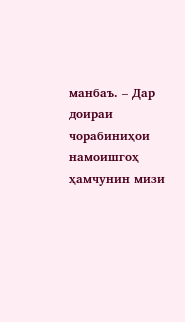манбаъ. – Дар доираи чорабиниҳои намоишгоҳ ҳамчунин мизи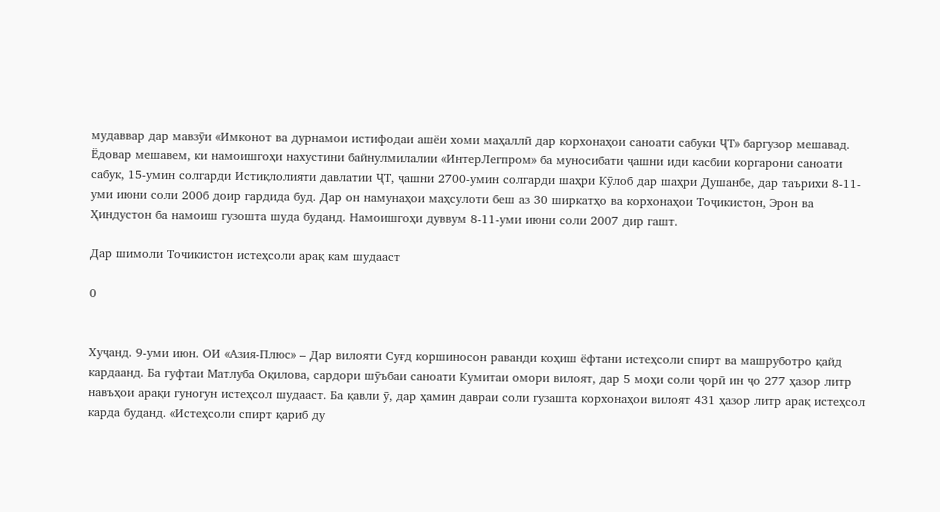мудаввар дар мавзӯи «Имконот ва дурнамои истифодаи ашёи хоми маҳаллӣ дар корхонаҳои саноати сабуки ҶТ» баргузор мешавад. Ёдовар мешавем, ки намоишгоҳи нахустини байнулмилалии «ИнтерЛегпром» ба муносибати ҷашни иди касбии коргарони саноати сабук, 15-умин солгарди Истиқлолияти давлатии ҶТ, ҷашни 2700-умин солгарди шаҳри Кӯлоб дар шаҳри Душанбе, дар таърихи 8-11-уми июни соли 200б доир гардида буд. Дар он намунаҳои маҳсулоти беш аз 30 ширкатҳо ва корхонаҳои Тоҷикистон, Эрон ва Ҳиндустон ба намоиш гузошта шуда буданд. Намоишгоҳи дуввум 8-11-уми июни соли 2007 дир гашт.

Дар шимоли Точикистон истеҳсоли арақ кам шудааст

0


Хуҷанд. 9-уми июн. ОИ «Азия-Плюс» – Дар вилояти Суғд коршиносон раванди коҳиш ёфтани истеҳсоли спирт ва машруботро қайд кардаанд. Ба гуфтаи Матлуба Оқилова, сардори шӯъбаи саноати Кумитаи омори вилоят, дар 5 моҳи соли ҷорӣ ин ҷо 277 ҳазор литр навъҳои арақи гуногун истеҳсол шудааст. Ба қавли ӯ, дар ҳамин давраи соли гузашта корхонаҳои вилоят 431 ҳазор литр арақ истеҳсол карда буданд. «Истеҳсоли спирт қариб ду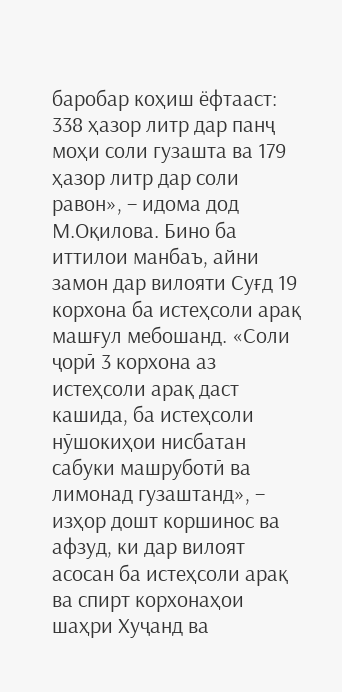баробар коҳиш ёфтааст: 338 ҳазор литр дар панҷ моҳи соли гузашта ва 179 ҳазор литр дар соли равон», – идома дод М.Оқилова. Бино ба иттилои манбаъ, айни замон дар вилояти Суғд 19 корхона ба истеҳсоли арақ машғул мебошанд. «Соли ҷорӣ 3 корхона аз истеҳсоли арақ даст кашида, ба истеҳсоли нӯшокиҳои нисбатан сабуки машруботӣ ва лимонад гузаштанд», – изҳор дошт коршинос ва афзуд, ки дар вилоят асосан ба истеҳсоли арақ ва спирт корхонаҳои шаҳри Хуҷанд ва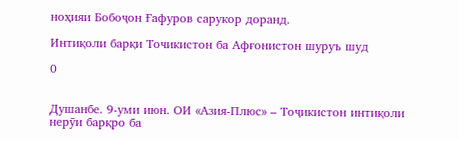ноҳияи Бобоҷон Ғафуров сарукор доранд.

Интиқоли барқи Точикистон ба Афғонистон шуруъ шуд

0


Душанбе. 9-уми июн. ОИ «Азия-Плюс» – Тоҷикистон интиқоли нерӯи барқро ба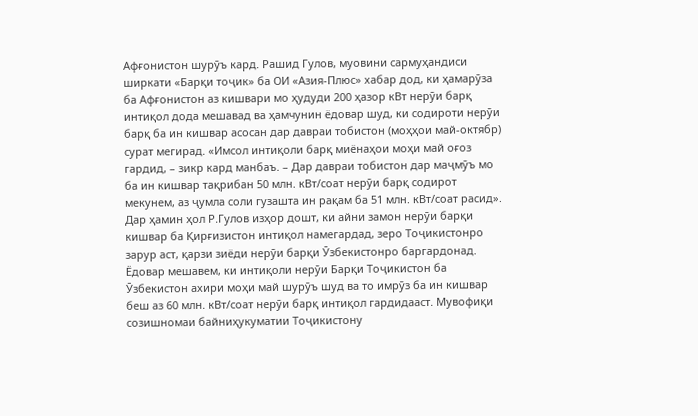Афғонистон шурӯъ кард. Рашид Гулов, муовини сармуҳандиси ширкати «Барқи тоҷик» ба ОИ «Азия-Плюс» хабар дод, ки ҳамарӯза ба Афғонистон аз кишвари мо ҳудуди 200 ҳазор кВт нерӯи барқ интиқол дода мешавад ва ҳамчунин ёдовар шуд, ки содироти нерӯи барқ ба ин кишвар асосан дар давраи тобистон (моҳҳои май-октябр) сурат мегирад. «Имсол интиқоли барқ миёнаҳои моҳи май оғоз гардид, – зикр кард манбаъ. – Дар давраи тобистон дар маҷмӯъ мо ба ин кишвар тақрибан 50 млн. кВт/соат нерӯи барқ содирот мекунем, аз ҷумла соли гузашта ин рақам ба 51 млн. кВт/соат расид». Дар ҳамин ҳол Р.Гулов изҳор дошт, ки айни замон нерӯи барқи кишвар ба Қирғизистон интиқол намегардад, зеро Тоҷикистонро зарур аст, қарзи зиёди нерӯи барқи Ӯзбекистонро баргардонад. Ёдовар мешавем, ки интиқоли нерӯи Барқи Тоҷикистон ба Ӯзбекистон ахири моҳи май шурӯъ шуд ва то имрӯз ба ин кишвар беш аз 60 млн. кВт/соат нерӯи барқ интиқол гардидааст. Мувофиқи созишномаи байниҳукуматии Тоҷикистону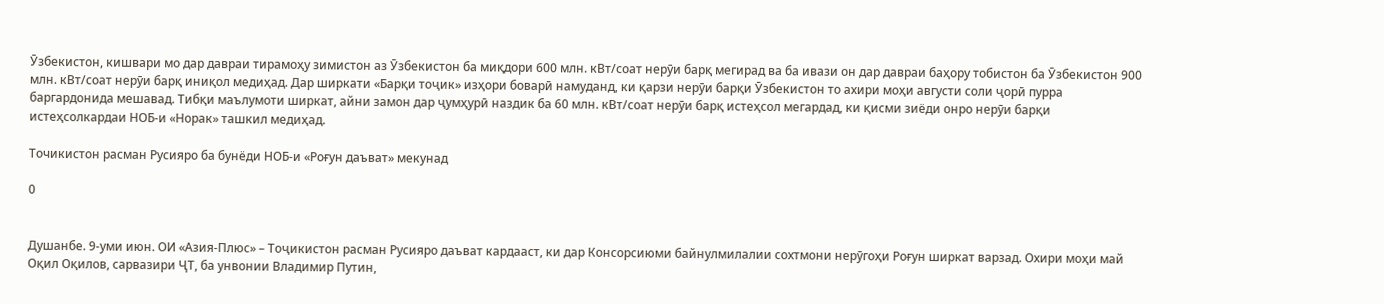Ӯзбекистон, кишвари мо дар давраи тирамоҳу зимистон аз Ӯзбекистон ба миқдори 600 млн. кВт/соат нерӯи барқ мегирад ва ба ивази он дар давраи баҳору тобистон ба Ӯзбекистон 900 млн. кВт/соат нерӯи барқ иниқол медиҳад. Дар ширкати «Барқи тоҷик» изҳори боварӣ намуданд, ки қарзи нерӯи барқи Ӯзбекистон то ахири моҳи августи соли ҷорӣ пурра баргардонида мешавад. Тибқи маълумоти ширкат, айни замон дар ҷумҳурӣ наздик ба 60 млн. кВт/соат нерӯи барқ истеҳсол мегардад, ки қисми зиёди онро нерӯи барқи истеҳсолкардаи НОБ-и «Норак» ташкил медиҳад.

Точикистон расман Русияро ба бунёди НОБ-и «Роғун даъват» мекунад

0


Душанбе. 9-уми июн. ОИ «Азия-Плюс» – Тоҷикистон расман Русияро даъват кардааст, ки дар Консорсиюми байнулмилалии сохтмони нерӯгоҳи Роғун ширкат варзад. Охири моҳи май Оқил Оқилов, сарвазири ҶТ, ба унвонии Владимир Путин,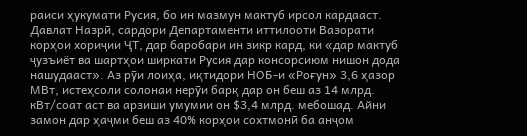раиси ҳукумати Русия, бо ин мазмун мактуб ирсол кардааст. Давлат Назрӣ, сардори Департаменти иттилооти Вазорати корҳои хориҷии ҶТ, дар баробари ин зикр кард, ки «дар мактуб ҷузъиёт ва шартҳои ширкати Русия дар консорсиюм нишон дода нашудааст». Аз рӯи лоиҳа, иқтидори НОБ-и «Роғун» 3,6 ҳазор МВт, истеҳсоли солонаи нерӯи барқ дар он беш аз 14 млрд. кВт/соат аст ва арзиши умумии он $3,4 млрд. мебошад. Айни замон дар ҳаҷми беш аз 40% корҳои сохтмонӣ ба анҷом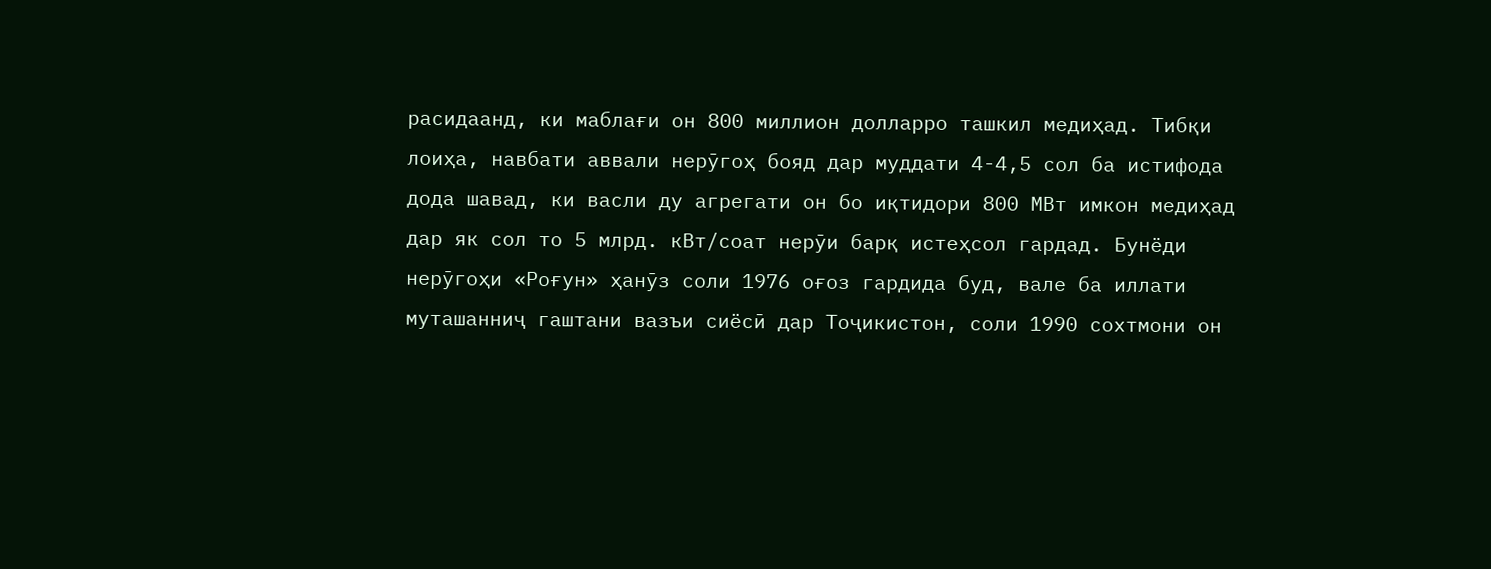расидаанд, ки маблағи он 800 миллион долларро ташкил медиҳад. Тибқи лоиҳа, навбати аввали нерӯгоҳ бояд дар муддати 4-4,5 сол ба истифода дода шавад, ки васли ду агрегати он бо иқтидори 800 МВт имкон медиҳад дар як сол то 5 млрд. кВт/соат нерӯи барқ истеҳсол гардад. Бунёди нерӯгоҳи «Роғун» ҳанӯз соли 1976 оғоз гардида буд, вале ба иллати муташанниҷ гаштани вазъи сиёсӣ дар Тоҷикистон, соли 1990 сохтмони он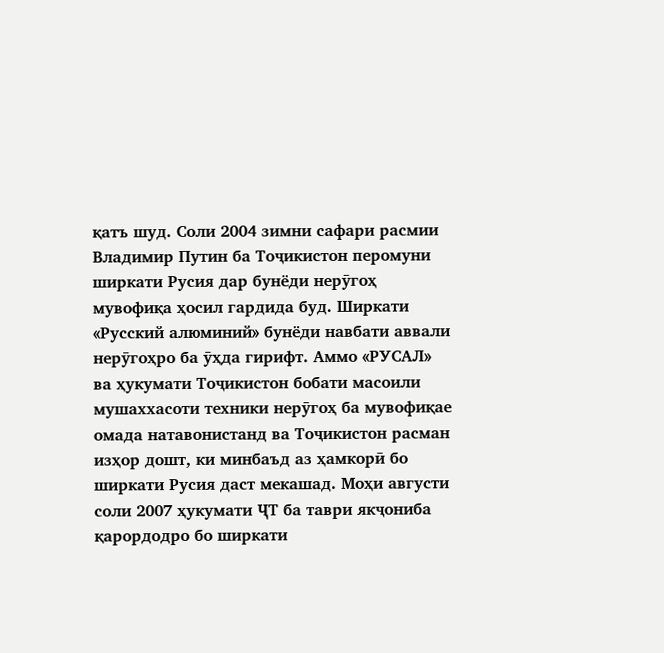қатъ шуд. Соли 2004 зимни сафари расмии Владимир Путин ба Тоҷикистон перомуни ширкати Русия дар бунёди нерӯгоҳ мувофиқа ҳосил гардида буд. Ширкати «Русский алюминий» бунёди навбати аввали нерӯгоҳро ба ӯҳда гирифт. Аммо «РУСАЛ» ва ҳукумати Тоҷикистон бобати масоили мушаххасоти техники нерӯгоҳ ба мувофиқае омада натавонистанд ва Тоҷикистон расман изҳор дошт, ки минбаъд аз ҳамкорӣ бо ширкати Русия даст мекашад. Моҳи августи соли 2007 ҳукумати ҶТ ба таври якҷониба қарордодро бо ширкати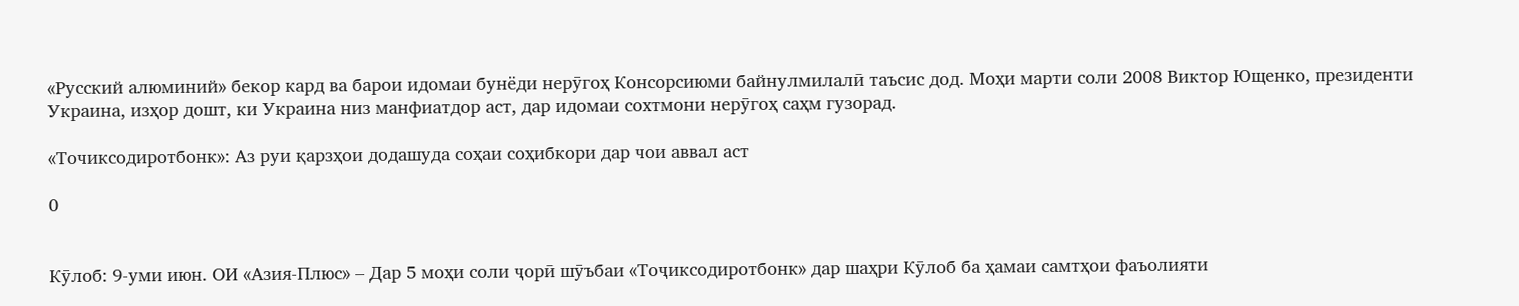«Русский алюминий» бекор кард ва барои идомаи бунёди нерӯгоҳ Консорсиюми байнулмилалӣ таъсис дод. Моҳи марти соли 2008 Виктор Ющенко, президенти Украина, изҳор дошт, ки Украина низ манфиатдор аст, дар идомаи сохтмони нерӯгоҳ саҳм гузорад.

«Точиксодиротбонк»: Аз руи қарзҳои додашуда соҳаи соҳибкори дар чои аввал аст

0


Кӯлоб: 9-уми июн. ОИ «Азия-Плюс» – Дар 5 моҳи соли ҷорӣ шӯъбаи «Тоҷиксодиротбонк» дар шаҳри Кӯлоб ба ҳамаи самтҳои фаъолияти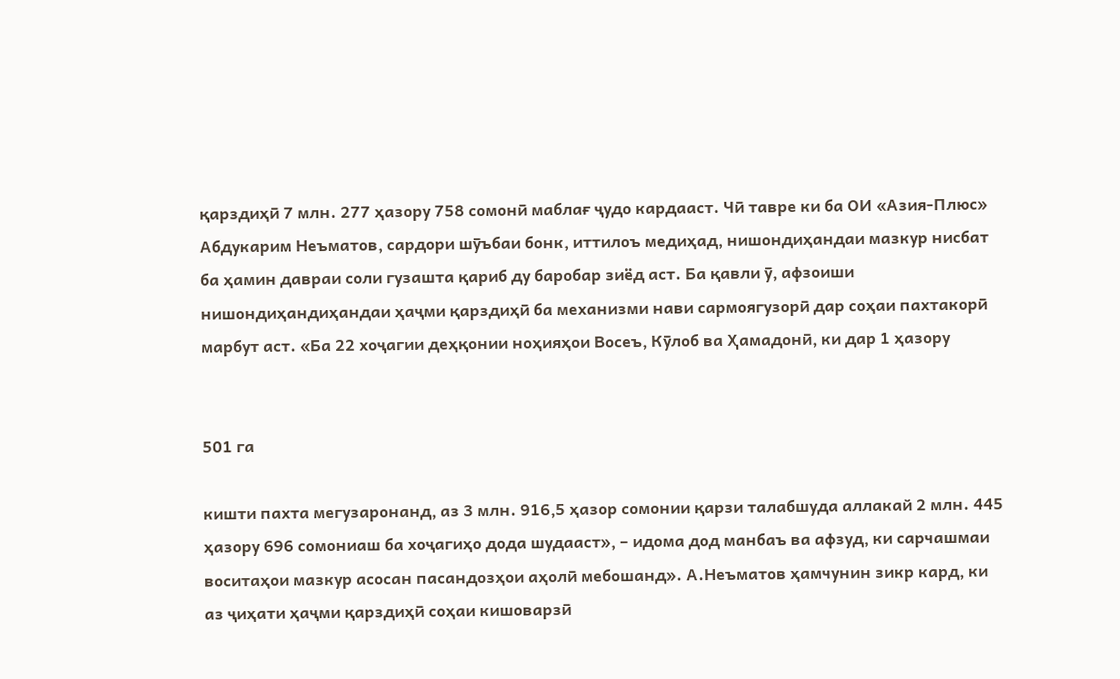қарздиҳӣ 7 млн. 277 ҳазору 758 сомонӣ маблағ ҷудо кардааст. Чӣ тавре ки ба ОИ «Азия-Плюс» Абдукарим Неъматов, сардори шӯъбаи бонк, иттилоъ медиҳад, нишондиҳандаи мазкур нисбат ба ҳамин давраи соли гузашта қариб ду баробар зиёд аст. Ба қавли ӯ, афзоиши нишондиҳандиҳандаи ҳаҷми қарздиҳӣ ба механизми нави сармоягузорӣ дар соҳаи пахтакорӣ марбут аст. «Ба 22 хоҷагии деҳқонии ноҳияҳои Восеъ, Кӯлоб ва Ҳамадонӣ, ки дар 1 ҳазору


501 га

кишти пахта мегузаронанд, аз 3 млн. 916,5 ҳазор сомонии қарзи талабшуда аллакай 2 млн. 445 ҳазору 696 сомониаш ба хоҷагиҳо дода шудааст», – идома дод манбаъ ва афзуд, ки сарчашмаи воситаҳои мазкур асосан пасандозҳои аҳолӣ мебошанд». А.Неъматов ҳамчунин зикр кард, ки аз ҷиҳати ҳаҷми қарздиҳӣ соҳаи кишоварзӣ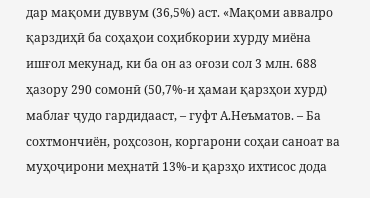дар мақоми дуввум (36,5%) аст. «Мақоми аввалро қарздиҳӣ ба соҳаҳои соҳибкории хурду миёна ишғол мекунад, ки ба он аз оғози сол 3 млн. 688 ҳазору 290 сомонӣ (50,7%-и ҳамаи қарзҳои хурд) маблағ ҷудо гардидааст, – гуфт А.Неъматов. – Ба сохтмончиён, роҳсозон, коргарони соҳаи саноат ва муҳоҷирони меҳнатӣ 13%-и қарзҳо ихтисос дода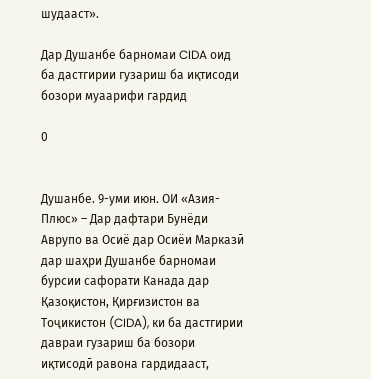шудааст».

Дар Душанбе барномаи CIDA оид ба дастгирии гузариш ба иқтисоди бозори муаарифи гардид

0


Душанбе. 9-уми июн. ОИ «Азия-Плюс» – Дар дафтари Бунёди Аврупо ва Осиё дар Осиёи Марказӣ дар шаҳри Душанбе барномаи бурсии сафорати Канада дар Қазоқистон, Қирғизистон ва Тоҷикистон (CIDA), ки ба дастгирии давраи гузариш ба бозори иқтисодӣ равона гардидааст,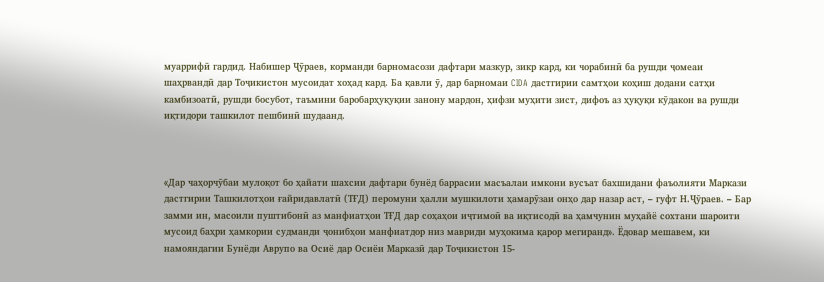муаррифӣ гардид. Набишер Ҷӯраев, корманди барномасози дафтари мазкур, зикр кард, ки чорабинӣ ба рушди ҷомеаи шаҳрвандӣ дар Тоҷикистон мусоидат хоҳад кард. Ба қавли ӯ, дар барномаи CIDA дастгирии самтҳои коҳиш додани сатҳи камбизоатӣ, рушди босубот, таъмини баробарҳуқуқии занону мардон, ҳифзи муҳити зист, дифоъ аз ҳуқуқи кӯдакон ва рушди иқтидори ташкилот пешбинӣ шудаанд.



«Дар чаҳорчӯбаи мулоқот бо ҳайати шахсии дафтари бунёд баррасии масъалаи имкони вусъат бахшидани фаъолияти Маркази дастгирии Ташкилотҳои ғайридавлатӣ (ТҒД) перомуни ҳалли мушкилоти ҳамарӯзаи онҳо дар назар аст, – гуфт Н.Ҷӯраев. – Бар замми ин, масоили пуштибонӣ аз манфиатҳои ТҒД дар соҳаҳои иҷтимоӣ ва иқтисодӣ ва ҳамчунин муҳайё сохтани шароити мусоид баҳри ҳамкории судманди ҷонибҳои манфиатдор низ мавриди муҳокима қарор мегиранд». Ёдовар мешавем, ки намояндагии Бунёди Аврупо ва Осиё дар Осиёи Марказӣ дар Тоҷикистон 15-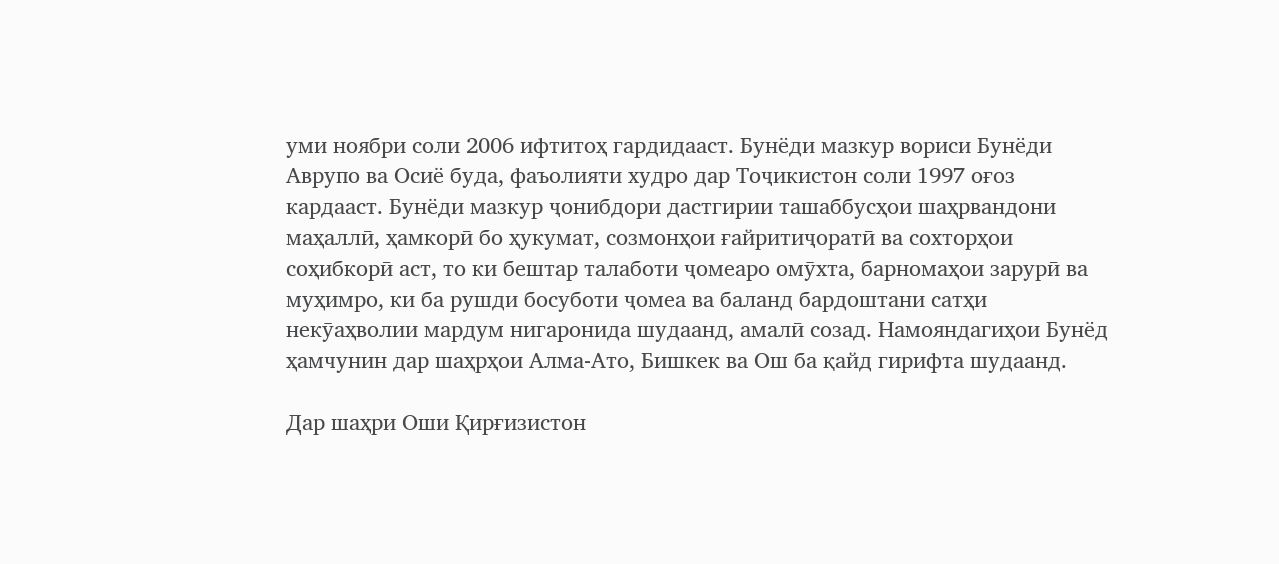уми ноябри соли 2006 ифтитоҳ гардидааст. Бунёди мазкур вориси Бунёди Аврупо ва Осиё буда, фаъолияти худро дар Тоҷикистон соли 1997 оғоз кардааст. Бунёди мазкур ҷонибдори дастгирии ташаббусҳои шаҳрвандони маҳаллӣ, ҳамкорӣ бо ҳукумат, созмонҳои ғайритиҷоратӣ ва сохторҳои соҳибкорӣ аст, то ки бештар талаботи ҷомеаро омӯхта, барномаҳои зарурӣ ва муҳимро, ки ба рушди босуботи ҷомеа ва баланд бардоштани сатҳи некӯаҳволии мардум нигаронида шудаанд, амалӣ созад. Намояндагиҳои Бунёд ҳамчунин дар шаҳрҳои Алма-Ато, Бишкек ва Ош ба қайд гирифта шудаанд.

Дар шаҳри Оши Қирғизистон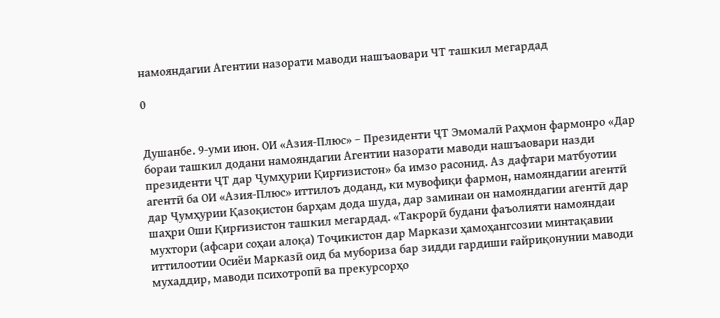намояндагии Агентии назорати маводи нашъаовари ЧТ ташкил мегардад

0


Душанбе. 9-уми июн. ОИ «Азия-Плюс» – Президенти ҶТ Эмомалӣ Раҳмон фармонро «Дар бораи ташкил додани намояндагии Агентии назорати маводи нашъаовари назди президенти ҶТ дар Ҷумҳурии Қирғизистон» ба имзо расонид. Аз дафтари матбуотии агентӣ ба ОИ «Азия-Плюс» иттилоъ доданд, ки мувофиқи фармон, намояндагии агентӣ дар Ҷумҳурии Қазоқистон барҳам дода шуда, дар заминаи он намояндагии агентӣ дар шаҳри Оши Қирғизистон ташкил мегардад. «Такрорӣ будани фаъолияти намояндаи мухтори (афсари соҳаи алоқа) Тоҷикистон дар Маркази ҳамоҳангсозии минтақавии иттилоотии Осиёи Марказӣ оид ба мубориза бар зидди гардиши ғайриқонунии маводи мухаддир, маводи психотропӣ ва прекурсорҳо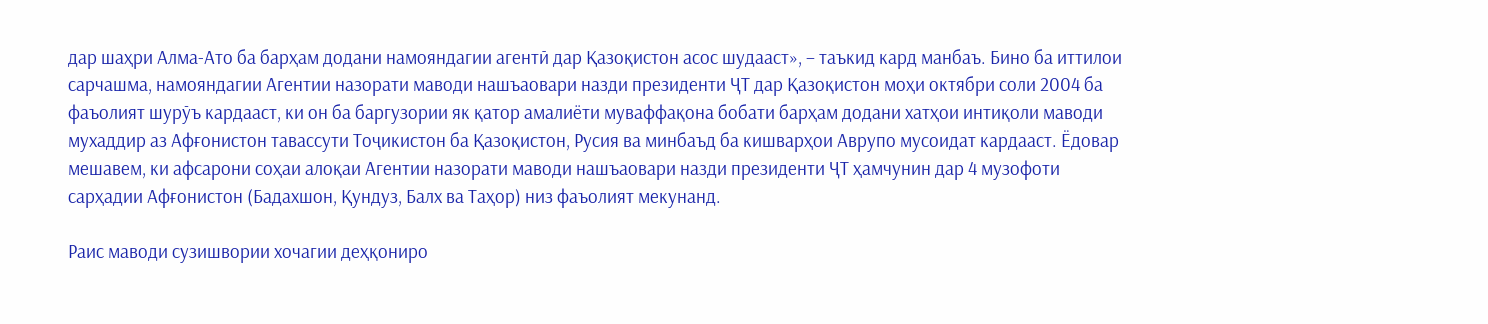дар шаҳри Алма-Ато ба барҳам додани намояндагии агентӣ дар Қазоқистон асос шудааст», – таъкид кард манбаъ. Бино ба иттилои сарчашма, намояндагии Агентии назорати маводи нашъаовари назди президенти ҶТ дар Қазоқистон моҳи октябри соли 2004 ба фаъолият шурӯъ кардааст, ки он ба баргузории як қатор амалиёти муваффақона бобати барҳам додани хатҳои интиқоли маводи мухаддир аз Афғонистон тавассути Тоҷикистон ба Қазоқистон, Русия ва минбаъд ба кишварҳои Аврупо мусоидат кардааст. Ёдовар мешавем, ки афсарони соҳаи алоқаи Агентии назорати маводи нашъаовари назди президенти ҶТ ҳамчунин дар 4 музофоти сарҳадии Афғонистон (Бадахшон, Қундуз, Балх ва Таҳор) низ фаъолият мекунанд.

Раис маводи сузишвории хочагии деҳқониро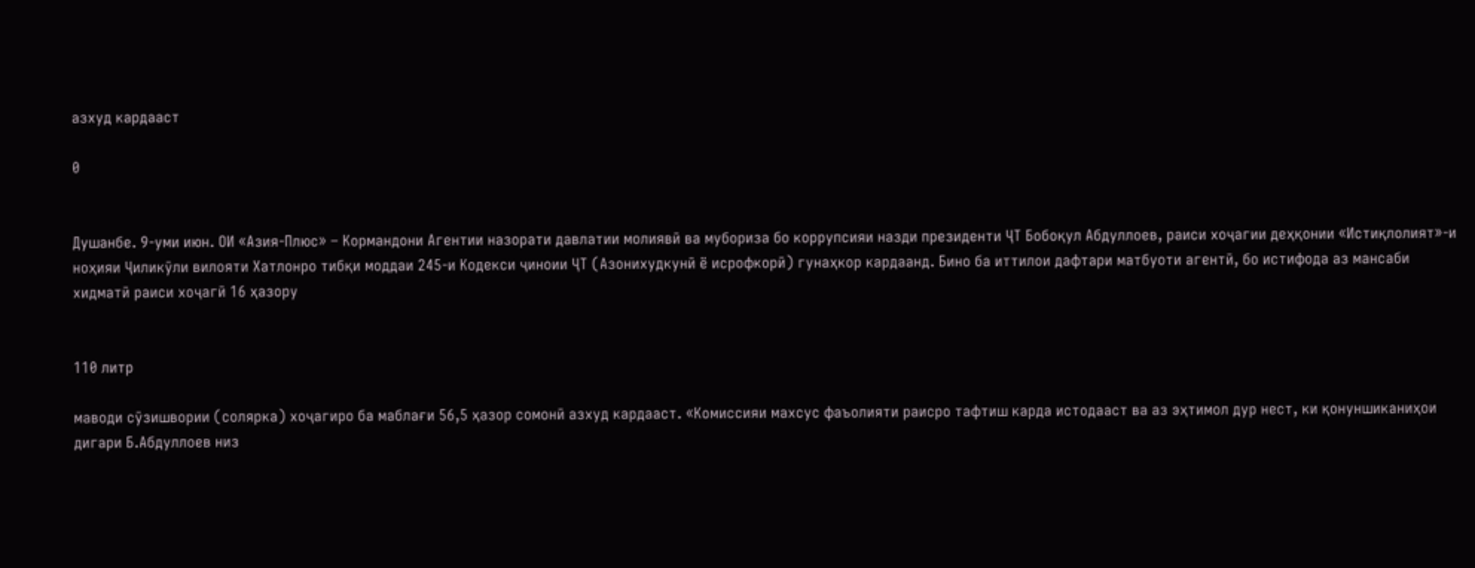азхуд кардааст

0


Душанбе. 9-уми июн. ОИ «Азия-Плюс» – Кормандони Агентии назорати давлатии молиявӣ ва мубориза бо коррупсияи назди президенти ҶТ Бобоқул Абдуллоев, раиси хоҷагии деҳқонии «Истиқлолият»-и ноҳияи Ҷиликӯли вилояти Хатлонро тибқи моддаи 245-и Кодекси ҷиноии ҶТ (Азонихудкунӣ ё исрофкорӣ) гунаҳкор кардаанд. Бино ба иттилои дафтари матбуоти агентӣ, бо истифода аз мансаби хидматӣ раиси хоҷагӣ 16 ҳазору


110 литр

маводи сӯзишвории (солярка) хоҷагиро ба маблағи 56,5 ҳазор сомонӣ азхуд кардааст. «Комиссияи махсус фаъолияти раисро тафтиш карда истодааст ва аз эҳтимол дур нест, ки қонуншиканиҳои дигари Б.Абдуллоев низ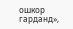ошкор гарданд»,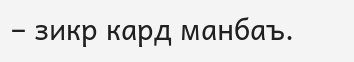– зикр кард манбаъ.